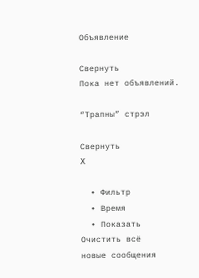Объявление

Свернуть
Пока нет объявлений.

“Трапны” стрэл

Свернуть
X

  • Фильтр
  • Время
  • Показать
Очистить всё
новые сообщения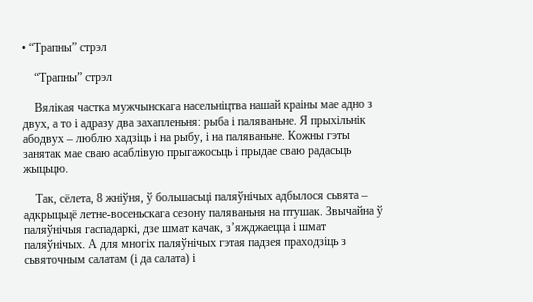• “Трапны” стрэл

    “Трапны” стрэл

    Вялікая частка мужчынскага насельніцтва нашай краіны мае адно з двух, а то і адразу два захапленьня: рыба і паляваньне. Я прыхільнік абодвух – люблю хадзіць і на рыбу, і на паляваньне. Кожны гэты занятак мае сваю асаблівую прыгажосьць і прыдае сваю радасьць жыцьцю.

    Так, сёлета, 8 жніўня, ў большасьці паляўнічых адбылося сьвята – адкрыцьцё летне-восеньскага сезону паляваньня на птушак. Звычайна ў паляўнічыя гаспадаркі, дзе шмат качак, з’яжджаецца і шмат паляўнічых. А для многіх паляўнічых гэтая падзея праходзіць з сьвяточным салатам (і да салата) і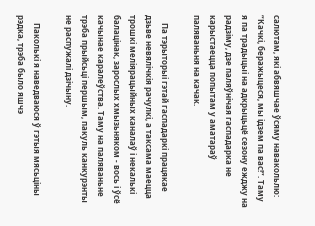салютам, які абвяшчае ўсяму навакольлю: “Качкі, беражыцеся, мы ідзем па вас!”. Таму я па традыцыі на адкрыцьцё сезону ежджу на радзіму, дзе паляўнічая гаспадарка не карыстаецца попытам у аматараў паляваньня на качак.

    Па тэрыторыі гэтай гаспадаркі працякае дзьве невялічкія рачулкі, а таксама маецца трошкі меліярацыйных каналаў і некалькі балацінак, зарослых хмызьняком - вось і ўсё качынае каралеўства. Таму на паляваньне трэба прыйсьці першым, пакуль канкурэнты не распужалі дзічыну.

    Паколькі я наведваюся ў гэтыя мясьціны рэдка, трэба было яшчэ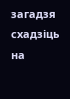загадзя схадзіць на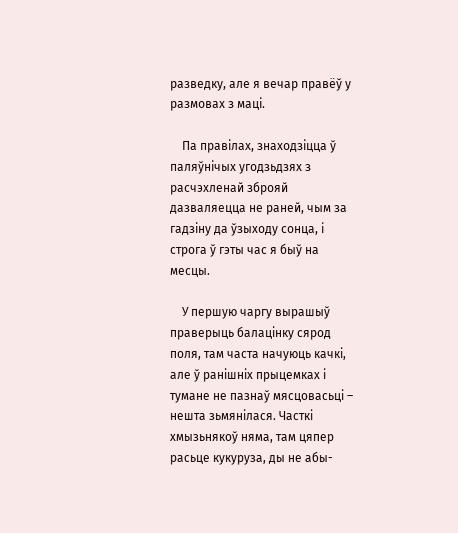разведку, але я вечар правёў у размовах з маці.

    Па правілах, знаходзіцца ў паляўнічых угодзьдзях з расчэхленай зброяй дазваляецца не раней, чым за гадзіну да ўзыходу сонца, і строга ў гэты час я быў на месцы.

    У першую чаргу вырашыў праверыць балацінку сярод поля, там часта начуюць качкі, але ў ранішніх прыцемках і тумане не пазнаў мясцовасьці – нешта зьмянілася. Часткі хмызьнякоў няма, там цяпер расьце кукуруза, ды не абы-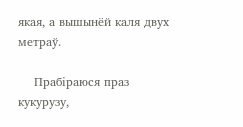якая, а вышынёй каля двух метраў.

    Прабіраюся праз кукурузу,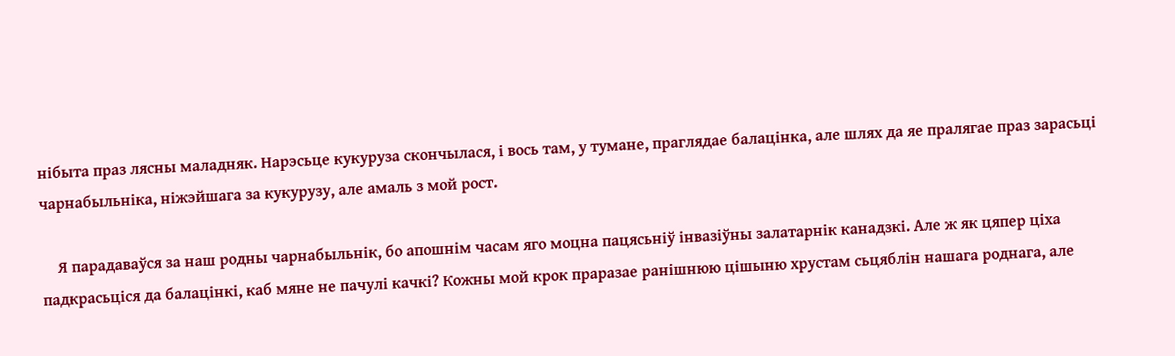нібыта праз лясны маладняк. Нарэсьце кукуруза скончылася, і вось там, у тумане, праглядае балацінка, але шлях да яе пралягае праз зарасьці чарнабыльніка, ніжэйшага за кукурузу, але амаль з мой рост.

    Я парадаваўся за наш родны чарнабыльнік, бо апошнім часам яго моцна пацясьніў інвазіўны залатарнік канадзкі. Але ж як цяпер ціха падкрасьціся да балацінкі, каб мяне не пачулі качкі? Кожны мой крок праразае ранішнюю цішыню хрустам сьцяблін нашага роднага, але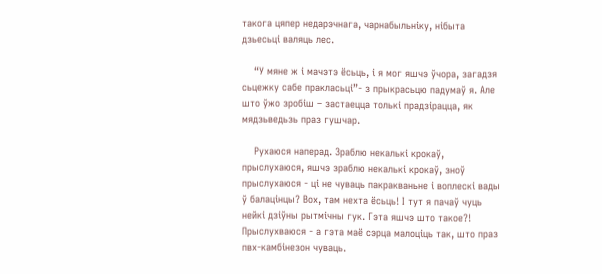такога цяпер недарэчнага, чарнабыльніку, нібыта дзьесьці валяць лес.

    “У мяне ж і мачэтэ ёсьць, і я мог яшчэ ўчора, загадзя сьцежку сабе пракласьці”- з прыкрасьцю падумаў я. Але што ўжо зробіш – застаецца толькі прадзірацца, як мядзьведьзь праз гушчар.

    Рухаюся наперад. Зраблю некалькі крокаў, прыслухаюся, яшчэ зраблю некалькі крокаў, зноў прыслухаюся - ці не чуваць пакракваньне і воплескі вады ў балацінцы? Вох, там нехта ёсьць! І тут я пачаў чуць нейкі дзіўны рытмічны гук. Гэта яшчэ што такое?! Прыслухваюся - а гэта маё сэрца малоціць так, што праз пвх-камбінезон чуваць.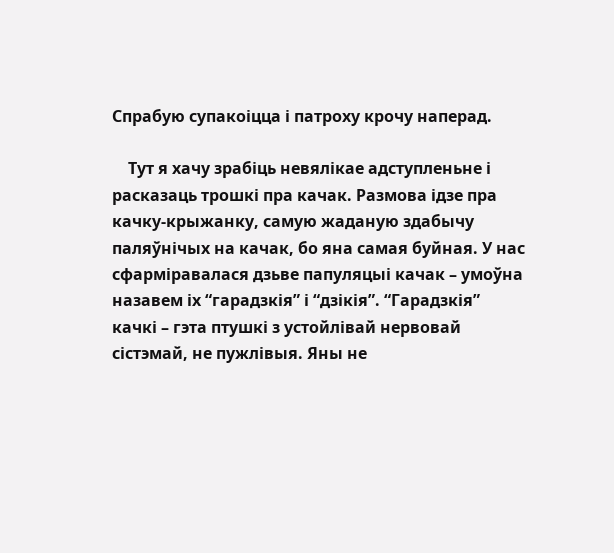Спрабую супакоіцца і патроху крочу наперад.

    Тут я хачу зрабіць невялікае адступленьне і расказаць трошкі пра качак. Размова ідзе пра качку-крыжанку, самую жаданую здабычу паляўнічых на качак, бо яна самая буйная. У нас сфарміравалася дзьве папуляцыі качак – умоўна назавем іх “гарадзкія” і “дзікія”. “Гарадзкія” качкі – гэта птушкі з устойлівай нервовай сістэмай, не пужлівыя. Яны не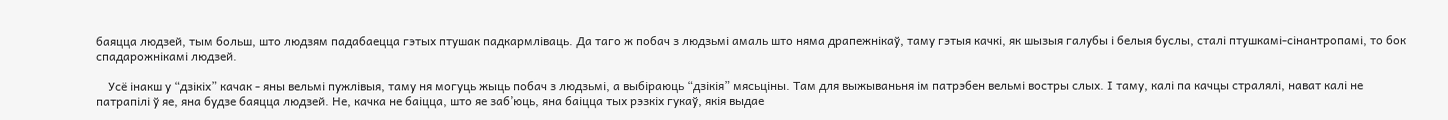баяцца людзей, тым больш, што людзям падабаецца гэтых птушак падкармліваць. Да таго ж побач з людзьмі амаль што няма драпежнікаў, таму гэтыя качкі, як шызыя галубы і белыя буслы, сталі птушкамі-сінантропамі, то бок спадарожнікамі людзей.

    Усё інакш у “дзікіх” качак - яны вельмі пужлівыя, таму ня могуць жыць побач з людзьмі, а выбіраюць “дзікія” мясьціны. Там для выжываньня ім патрэбен вельмі востры слых. І таму, калі па качцы стралялі, нават калі не патрапілі ў яе, яна будзе баяцца людзей. Не, качка не баіцца, што яе заб’юць, яна баіцца тых рэзкіх гукаў, якія выдае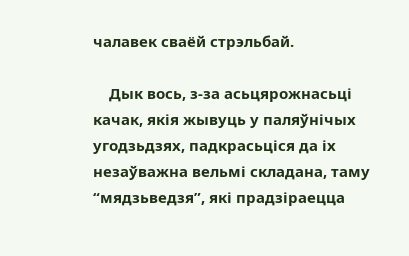чалавек сваёй стрэльбай.

    Дык вось, з-за асьцярожнасьці качак, якія жывуць у паляўнічых угодзьдзях, падкрасьціся да іх незаўважна вельмі складана, таму “мядзьведзя”, які прадзіраецца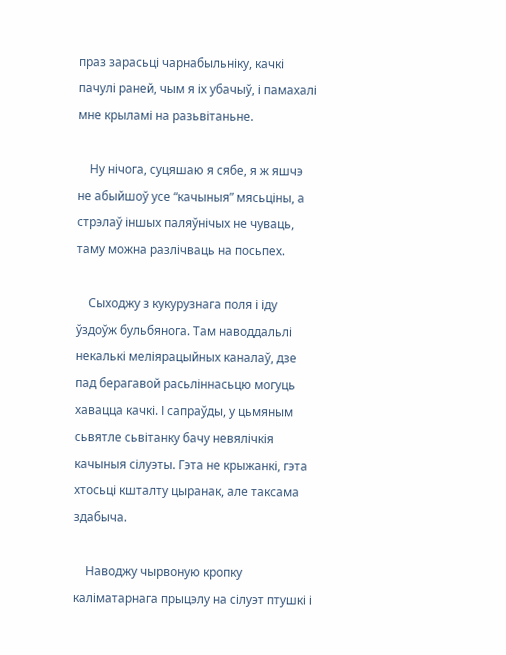праз зарасьці чарнабыльніку, качкі пачулі раней, чым я іх убачыў, і памахалі мне крыламі на разьвітаньне.

    Ну нічога, суцяшаю я сябе, я ж яшчэ не абыйшоў усе “качыныя” мясьціны, а стрэлаў іншых паляўнічых не чуваць, таму можна разлічваць на посьпех.

    Сыходжу з кукурузнага поля і іду ўздоўж бульбянога. Там наводдальлі некалькі меліярацыйных каналаў, дзе пад берагавой расьліннасьцю могуць хавацца качкі. І сапраўды, у цьмяным сьвятле сьвітанку бачу невялічкія качыныя сілуэты. Гэта не крыжанкі, гэта хтосьці кшталту цыранак, але таксама здабыча.

    Наводжу чырвоную кропку каліматарнага прыцэлу на сілуэт птушкі і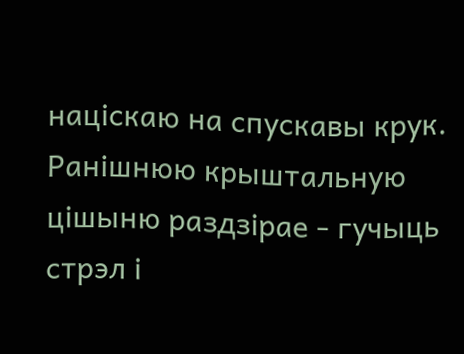націскаю на спускавы крук. Ранішнюю крыштальную цішыню раздзірае - гучыць стрэл і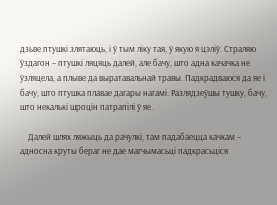дзьве птушкі злятаюць, і ў тым ліку тая, ў якую я цэліў. Страляю ўздагон – птушкі ляцяць далей, але бачу, што адна качачка не ўзляцела, а плыве да выратавальнай травы. Падкрадваюся да яе і бачу, што птушка плавае дагары нагамі. Разлядзеўшы тушку, бачу, што некалькі шроцін патрапілі ў яе.

    Далей шлях ляжыць да рачулкі, там падабаецца качкам – адносна круты бераг не дае магчымасьці падкрасьціся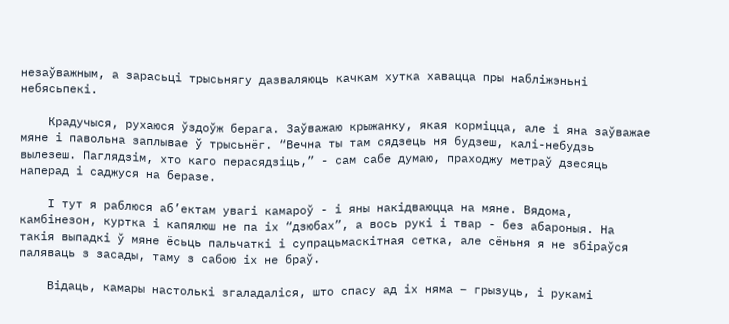незаўважным, а зарасьці трысьнягу дазваляюць качкам хутка хавацца пры набліжэньні небясьпекі.

    Крадучыся, рухаюся ўздоўж берага. Заўважаю крыжанку, якая корміцца, але і яна заўважае мяне і павольна заплывае ў трысьнёг. “Вечна ты там сядзець ня будзеш, калі-небудзь вылезеш. Паглядзім, хто каго перасядзіць,” - сам сабе думаю, праходжу метраў дзесяць наперад і саджуся на беразе.

    І тут я раблюся аб’ектам увагі камароў - і яны накідваюцца на мяне. Вядома, камбінезон, куртка і капялюш не па іх “дзюбах”, а вось рукі і твар - без абароныя. На такія выпадкі ў мяне ёсьць пальчаткі і супрацьмаскітная сетка, але сёньня я не збіраўся паляваць з засады, таму з сабою іх не браў.

    Відаць, камары настолькі згаладаліся, што спасу ад іх няма – грызуць, і рукамі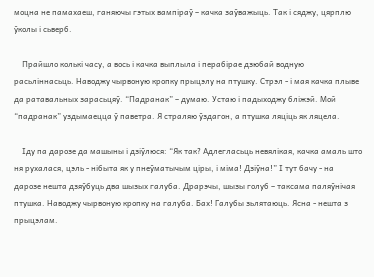моцна не памахаеш, ганяючы гэтых вампіраў – качка заўважыць. Так і сяджу, цярплю ўколы і сьверб.

    Прайшло колькі часу, а вось і качка выплыла і перабірае дзюбай водную расьліннасьць. Наводжу чырвоную кропку прыцэлу на птушку. Стрэл - і мая качка плыве да ратавальных зарасьцяў. “Падранак” – думаю. Устаю і падыходжу бліжэй. Мой “падранак” уздымаецца ў паветра. Я страляю ўздагон, а птушка ляціць як ляцела.

    Іду па дарозе да машыны і дзіўлюся: “Як так? Адлегласьць невялікая, качка амаль што ня рухалася, цэль - нібыта як у пнеўматычым ціры, і міма! Дзіўна!” І тут бачу - на дарозе нешта дзяўбуць два шызых галуба. Драрэчы, шызы голуб – таксама паляўнічая птушка. Наводжу чырвоную кропку на галуба. Бах! Галубы зьлятаюць. Ясна - нешта з прыцэлам.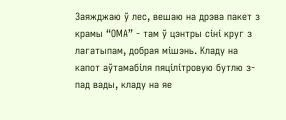Заяжджаю ў лес, вешаю на дрэва пакет з крамы “ОМА” - там ў цэнтры сіні круг з лагатыпам, добрая мішэнь. Кладу на капот аўтамабіля пяцілітровую бутлю з-пад вады, кладу на яе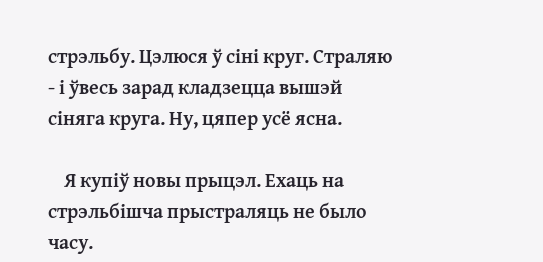стрэльбу. Цэлюся ў сіні круг. Страляю - і ўвесь зарад кладзецца вышэй сіняга круга. Ну, цяпер усё ясна.

    Я купіў новы прыцэл. Ехаць на стрэльбішча прыстраляць не было часу.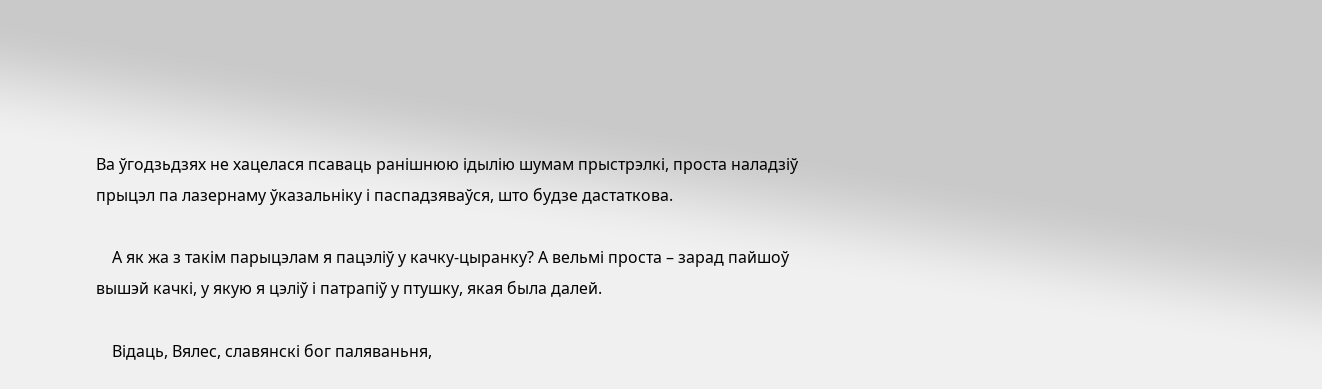Ва ўгодзьдзях не хацелася псаваць ранішнюю ідылію шумам прыстрэлкі, проста наладзіў прыцэл па лазернаму ўказальніку і паспадзяваўся, што будзе дастаткова.

    А як жа з такім парыцэлам я пацэліў у качку-цыранку? А вельмі проста – зарад пайшоў вышэй качкі, у якую я цэліў і патрапіў у птушку, якая была далей.

    Відаць, Вялес, славянскі бог паляваньня,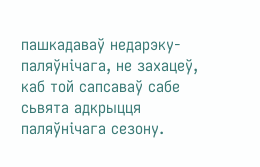пашкадаваў недарэку-паляўнічага, не захацеў, каб той сапсаваў сабе сьвята адкрыцця паляўнічага сезону.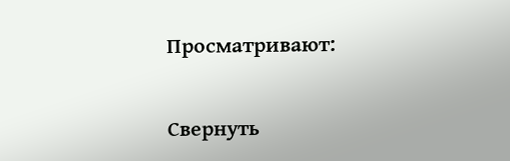Просматривают:

Свернуть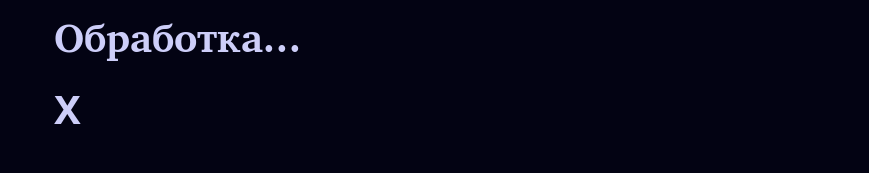Обработка...
X